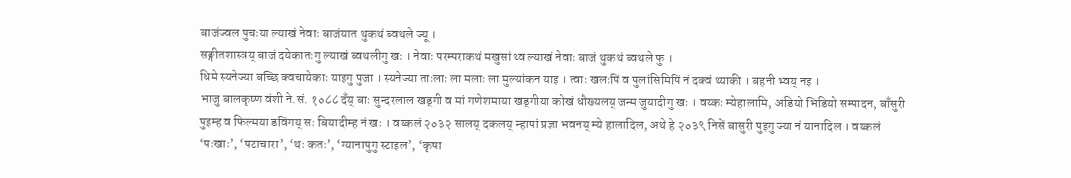बाजंज्वल पुचःया ल्याखं नेवाः बाजंयात थुकथं ब्वथले ज्यू ।
सङ्गीतशास्त्रय् बाजं दयेकातःगु ल्याखं ब्वथलीगु खः । नेवाः परम्पराकथं मखुसां थ्व ल्याखं नेवाः बाजं थुकथं ब्वथले फु ।
धिमे स्यनेज्या बच्छि क्वचायेकाः याइगु पुजा । स्यनेज्या ताःलाः ला मलाः ला मुल्यांकन याइ । त्वाः खलःपिं व पुलांसिमिपिं नं दक्वं थ्याकी । बहनी भ्वय् नइ ।
भाजु बालकृष्ण वंशी ने.सं. १०८८ दँय् बाः सुन्दरलाल खड्गी व मां गणेशमाया खड्गीया कोखं धौख्यलय् जन्म जुयादीगु खः । वय्कः म्येहालामि, अडियो भिडियो सम्पादन, बाँसुरी पुइम्ह व फिल्मया डविंगय् सः बियादीम्ह नं खः । वय्कलं २०३२ सालय् दकलय् न्हापां प्रज्ञा भवनय् म्ये हालादिल, अथे हे २०३९ निसें बासुरी पुइगु ज्या नं यानादिल । वय्कलं ‘पःखाः’, ‘पटाचारा’, ‘थः कतः’, ‘ग्यानापुगु स्टाइल’, ‘कृषा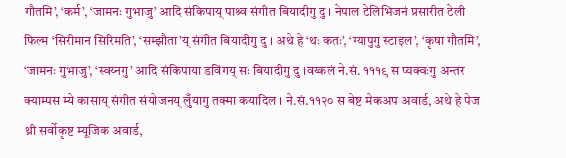गौतमि’, ‘कर्म’, ‘जामनः गुभाजु’ आदि संकिपाय् पाश्र्व संगीत बियादीगु दु । नेपाल टेलिभिजनं प्रसारीत टेली फिल्म ‘सिरीमान सिरिमति’, ‘सम्झौता’य् संगीत बियादीगु दु । अथे हे ‘थः कतः’, ‘ग्यापुगु स्टाइल’, ‘कृषा गौतमि’, ‘जामनः गुभाजु’, ‘स्वय्नगु’ आदि संकिपाया डविंगय् सः बियादीगु दु ।वय्कलं ने.सं. १११९ स प्यक्वःगु अन्तर क्याम्पस म्ये कासाय् संगीत संयोजनय् लुँयागु तक्मा कयादिल । ने.सं.११२० स बेष्ट मेकअप अवार्ड, अथे हे पेज थ्री सर्वोकृष्ट म्यूजिक अवार्ड,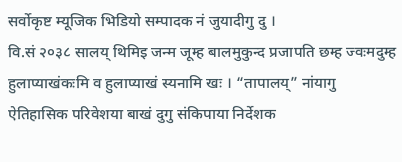सर्वोकृष्ट म्यूजिक भिडियो सम्पादक नं जुयादीगु दु ।
वि.सं २०३८ सालय् थिमिइ जन्म जूम्ह बालमुकुन्द प्रजापति छम्ह ज्वःमदुम्ह हुलाप्याखंकःमि व हुलाप्याखं स्यनामि खः । “तापालय्” नांयागु ऐतिहासिक परिवेशया बाखं दुगु संकिपाया निर्देशक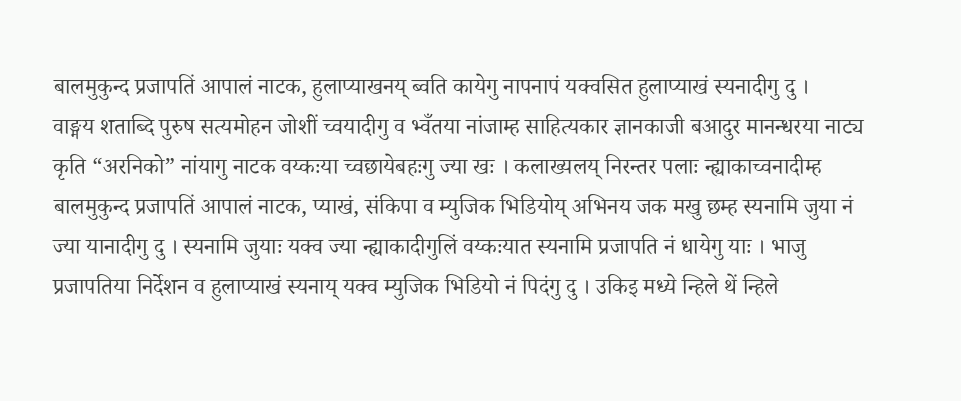बालमुकुन्द प्रजापतिं आपालं नाटक, हुलाप्याखनय् ब्वति कायेगु नापनापं यक्वसित हुलाप्याखं स्यनादीगु दु ।
वाङ्मय शताब्दि पुरुष सत्यमोहन जोशीं च्वयादीगु व भ्वँतया नांजाम्ह साहित्यकार ज्ञानकाजी बआदुर मानन्धरया नाट्य कृति “अरनिको” नांयागु नाटक वय्कःया च्वछायेबहःगु ज्या खः । कलाख्यलय् निरन्तर पलाः न्ह्याकाच्वनादीम्ह बालमुकुन्द प्रजापतिं आपालं नाटक, प्याखं, संकिपा व म्युजिक भिडियोय् अभिनय जक मखु छम्ह स्यनामि जुया नं ज्या यानादीगु दु । स्यनामि जुयाः यक्व ज्या न्ह्याकादीगुलिं वय्कःयात स्यनामि प्रजापति नं धायेगु याः । भाजु प्रजापतिया निर्देशन व हुलाप्याखं स्यनाय् यक्व म्युजिक भिडियो नं पिदंगु दु । उकिइ मध्ये न्हिले थें न्हिले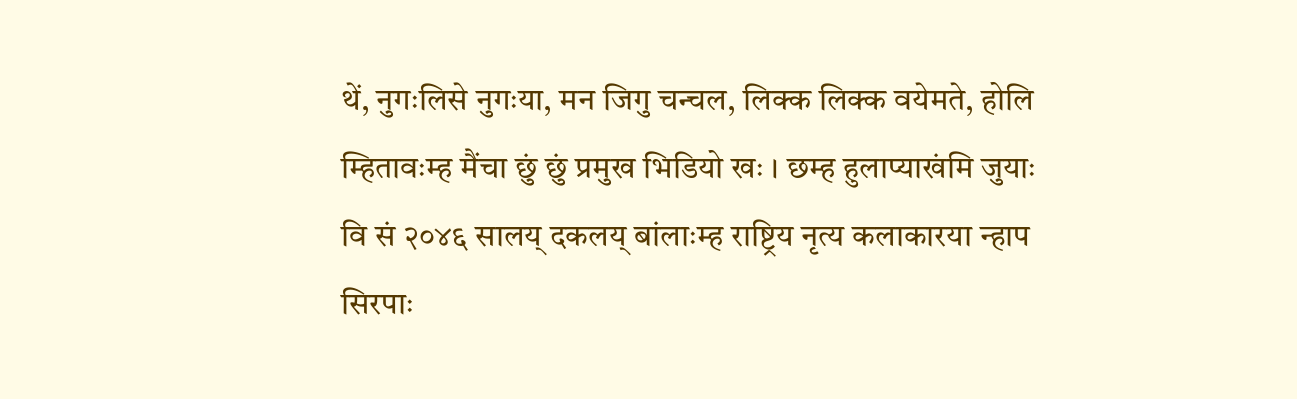थें, नुगःलिसे नुगःया, मन जिगु चन्चल, लिक्क लिक्क वयेमते, होलि म्हितावःम्ह मैंचा छुं छुं प्रमुख भिडियो खः । छम्ह हुलाप्याखंमि जुयाः वि सं २०४६ सालय् दकलय् बांलाःम्ह राष्ट्रिय नृत्य कलाकारया न्हाप सिरपाः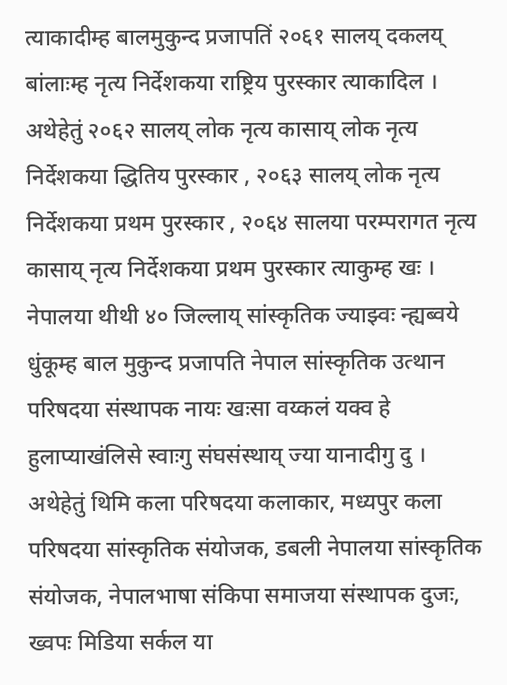त्याकादीम्ह बालमुकुन्द प्रजापतिं २०६१ सालय् दकलय् बांलाःम्ह नृत्य निर्देशकया राष्ट्रिय पुरस्कार त्याकादिल । अथेहेतुं २०६२ सालय् लोक नृत्य कासाय् लोक नृत्य निर्देशकया द्धितिय पुरस्कार , २०६३ सालय् लोक नृत्य निर्देशकया प्रथम पुरस्कार , २०६४ सालया परम्परागत नृत्य कासाय् नृत्य निर्देशकया प्रथम पुरस्कार त्याकुम्ह खः । नेपालया थीथी ४० जिल्लाय् सांस्कृतिक ज्याझ्वः न्ह्यब्वये धुंकूम्ह बाल मुकुन्द प्रजापति नेपाल सांस्कृतिक उत्थान परिषदया संस्थापक नायः खःसा वय्कलं यक्व हे हुलाप्याखंलिसे स्वाःगु संघसंस्थाय् ज्या यानादीगु दु ।
अथेहेतुं थिमि कला परिषदया कलाकार, मध्यपुर कला परिषदया सांस्कृतिक संयोजक, डबली नेपालया सांस्कृतिक संयोजक, नेपालभाषा संकिपा समाजया संस्थापक दुजः, ख्वपः मिडिया सर्कल या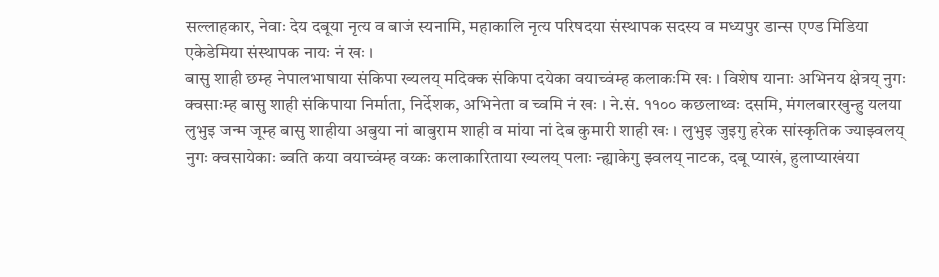सल्लाहकार, नेवाः देय दबूया नृत्य व बाजं स्यनामि, महाकालि नृत्य परिषदया संस्थापक सदस्य व मध्यपुर डान्स एण्ड मिडिया एकेडेमिया संस्थापक नायः नं खः ।
बासु शाही छम्ह नेपालभाषाया संकिपा ख्यलय् मदिक्क संकिपा दयेका वयाच्वंम्ह कलाकःमि खः । विशेष यानाः अभिनय क्षेत्रय् नुगः क्वसाःम्ह बासु शाही संकिपाया निर्माता, निर्देशक, अभिनेता व च्वमि नं खः । ने.सं. ११०० कछलाथ्वः दसमि, मंगलबारखुन्हु यलया लुभुइ जन्म जूम्ह बासु शाहीया अबुया नां बाबुराम शाही व मांया नां देब कुमारी शाही खः । लुभुइ जुइगु हरेक सांस्कृतिक ज्याझ्वलय् नुगः क्वसायेकाः ब्वति कया वयाच्वंम्ह वय्कः कलाकारिताया ख्यलय् पलाः न्ह्याकेगु झ्वलय् नाटक, दबू प्याखं, हुलाप्याखंया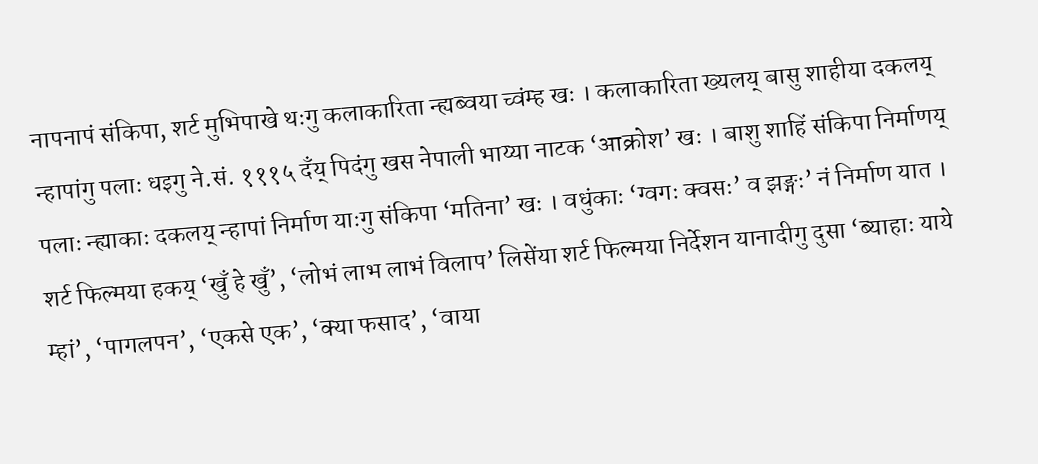नापनापं संकिपा, शर्ट मुभिपाखे थःगु कलाकारिता न्ह्यब्वया च्वंम्ह खः । कलाकारिता ख्यलय् बासु शाहीया दकलय् न्हापांगु पलाः धइगु ने.सं. १११५ दँय् पिदंगु खस नेपाली भाय्या नाटक ‘आक्रोश’ खः । बाशु शाहिं संकिपा निर्माणय् पलाः न्ह्याकाः दकलय् न्हापां निर्माण याःगु संकिपा ‘मतिना’ खः । वधुंकाः ‘ग्वगः क्वसः’ व झङ्गः’ नं निर्माण यात । शर्ट फिल्मया हकय् ‘खुँ हे खुँ’, ‘लोभं लाभ लाभं विलाप’ लिसेंया शर्ट फिल्मया निर्देशन यानादीगु दुसा ‘ब्याहाः याये म्हां’, ‘पागलपन’, ‘एकसे एक’, ‘क्या फसाद’, ‘वाया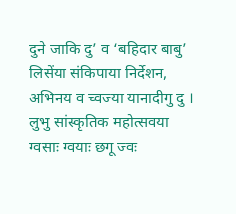दुने जाकि दु’ व ‘बहिदार बाबु’ लिसेंया संकिपाया निर्देशन, अभिनय व च्वज्या यानादीगु दु । लुभु सांस्कृतिक महोत्सवया ग्वसाः ग्वयाः छगू ज्वः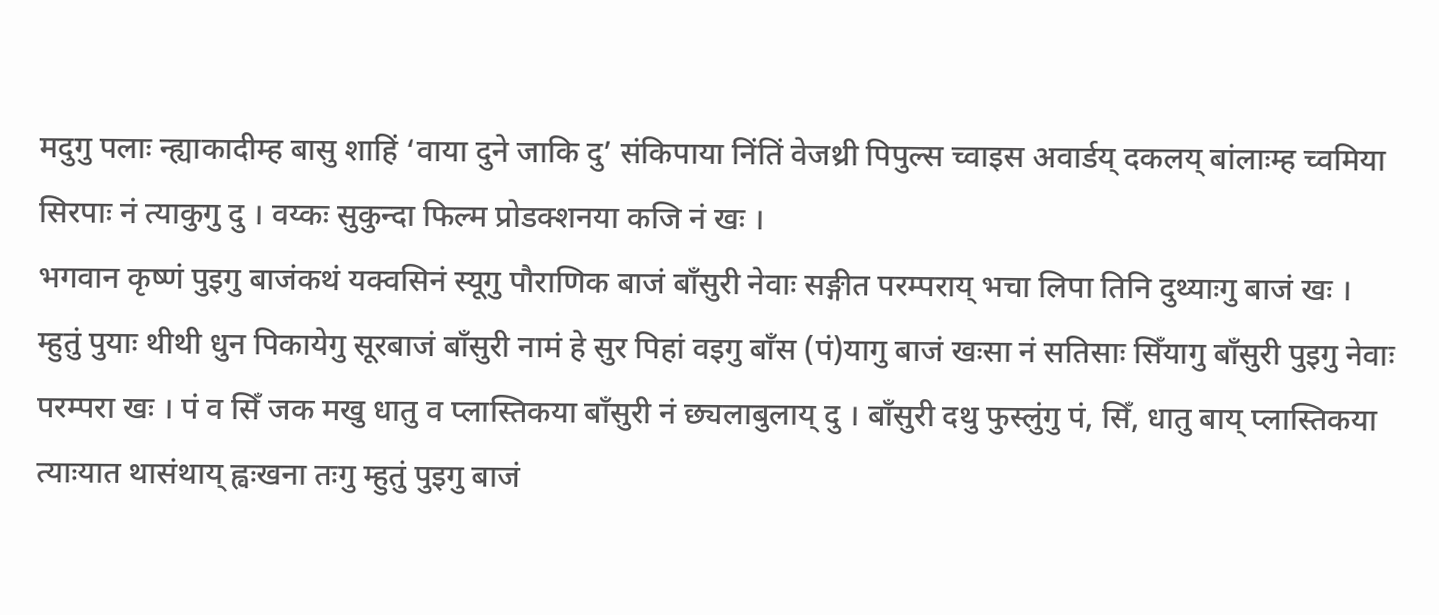मदुगु पलाः न्ह्याकादीम्ह बासु शाहिं ‘वाया दुने जाकि दु’ संकिपाया निंतिं वेजथ्री पिपुल्स च्वाइस अवार्डय् दकलय् बांलाःम्ह च्वमिया सिरपाः नं त्याकुगु दु । वय्कः सुकुन्दा फिल्म प्रोडक्शनया कजि नं खः ।
भगवान कृष्णं पुइगु बाजंकथं यक्वसिनं स्यूगु पौराणिक बाजं बाँसुरी नेवाः सङ्गीत परम्पराय् भचा लिपा तिनि दुथ्याःगु बाजं खः । म्हुतुं पुयाः थीथी धुन पिकायेगु सूरबाजं बाँसुरी नामं हे सुर पिहां वइगु बाँस (पं)यागु बाजं खःसा नं सतिसाः सिँयागु बाँसुरी पुइगु नेवाः परम्परा खः । पं व सिँ जक मखु धातु व प्लास्तिकया बाँसुरी नं छ्यलाबुलाय् दु । बाँसुरी दथु फुस्लुंगु पं, सिँ, धातु बाय् प्लास्तिकया त्याःयात थासंथाय् ह्वःखना तःगु म्हुतुं पुइगु बाजं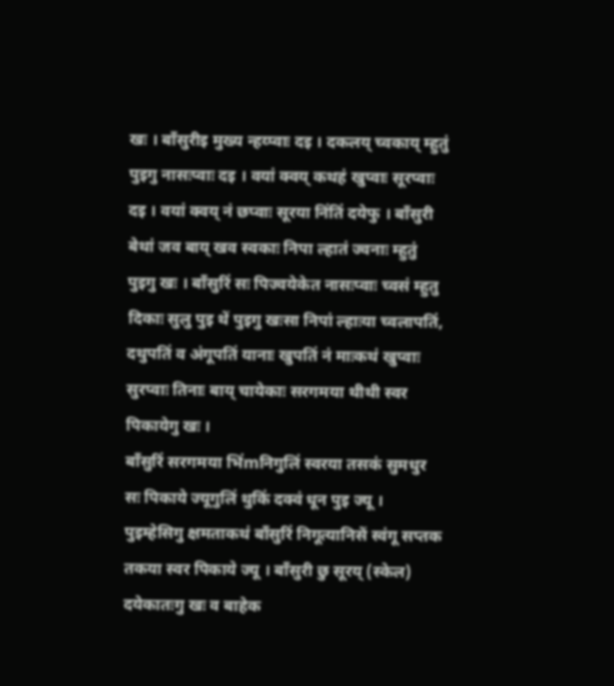खः । बाँसुरीइ मुख्य न्हय्प्वाः दइ । दकलय् च्वकाय् म्हुतुं पुइगु नासःप्वाः दइ । वयां क्वय् कथहं खुप्वाः सूरप्वाः दइ । वयां क्वय् नं छप्वाः सूरया निंतिं दयेफु । बाँसुरी बेथां जव बाय् खव स्वकाः निपा ल्हातं ज्वनाः म्हुतुं पुइगु खः । बाँसुरिं सः पिज्वयेकेत नासःप्वाः च्वसं म्हुतु दिकाः सुलु पुइ थें पुइगु खःसा निपां ल्हाःया च्वलापतिं, दथुपतिं व अंगूपतिं यानाः खुपतिं नं माःकथं खुप्वाः सुरप्वाः तिनाः बाय् चायेकाः सरगमया थीथी स्वर पिकायेगु खः ।
बाँसुरिं सरगमया भिंmनिगुलिं स्वरया तसकं सुमधुर सः पिकाये ज्यूगुलिं थुकिं दक्वं धून पुइ ज्यू । पुइम्हेसिगु क्षमताकथं बाँसुरिं निगूत्यानिसें स्वंगू सप्तक तकया स्वर पिकाये ज्यू । बाँसुरी छु सूरय् (स्केल) दयेकातःगु खः व बाहेक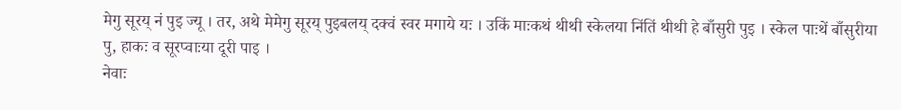मेगु सूरय् नं पुइ ज्यू । तर, अथे मेमेगु सूरय् पुइबलय् दक्वं स्वर मगाये यः । उकिं माःकथं थीथी स्केलया निंतिं थीथी हे बाँसुरी पुइ । स्केल पाःथें बाँसुरीया पु, हाकः व सूरप्वाःया दूरी पाइ ।
नेवाः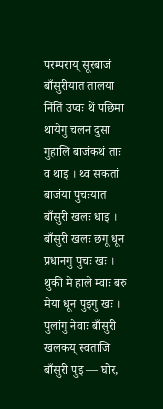परम्पराय् सूरबाजं बाँसुरीयात तालया निंतिं उप्वः थें पछिमा थायेगु चलन दुसा गुहालि बाजंकथं ताः व थाइ । थ्व सकतां बाजंया पुचःयात बाँसुरी खलः धाइ । बाँसुरी खलः छगू धून प्रधानगु पुचः खः । थुकी मे हाले म्वाः बरु मेया धून पुइगु खः । पुलांगु नेवाः बाँसुरी खलकय् स्वताजि बाँसुरी पुइ — घोर,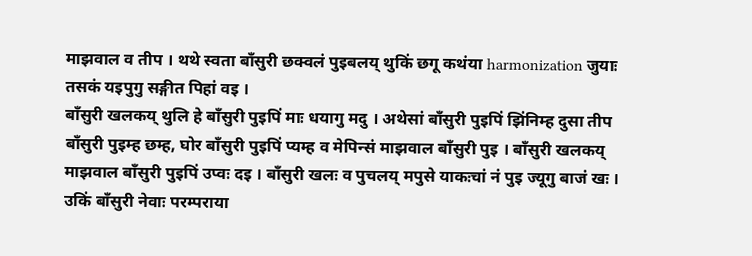माझवाल व तीप । थथे स्वता बाँसुरी छक्वलं पुइबलय् थुकिं छगू कथंया harmonization जुयाः तसकं यइपुगु सङ्गीत पिहां वइ ।
बाँसुरी खलकय् थुलि हे बाँसुरी पुइपिं माः धयागु मदु । अथेसां बाँसुरी पुइपिं झिंनिम्ह दुसा तीप बाँसुरी पुइम्ह छम्ह, घोर बाँसुरी पुइपिं प्यम्ह व मेपिन्सं माझवाल बाँसुरी पुइ । बाँसुरी खलकय् माझवाल बाँसुरी पुइपिं उप्वः दइ । बाँसुरी खलः व पुचलय् मपुसे याकःचां नं पुइ ज्यूगु बाजं खः । उकिं बाँसुरी नेवाः परम्पराया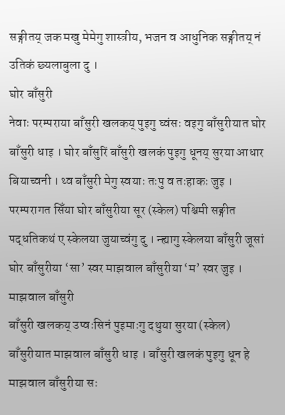सङ्गीतय् जक मखु मेमेगु शास्त्रीय, भजन व आधुनिक सङ्गीतय् नं उतिकं छ्यलाबुला दु ।
घोर बाँसुरी
नेवाः परम्पराया बाँसुरी खलकय् पुइगु घ्वंसः वइगु बाँसुरीयात घोर बाँसुरी धाइ । घोर बाँसुरिं बाँसुरी खलकं पुइगु धूनय् सुरया आधार बियाच्वनी । थ्व बाँसुरी मेगु स्वयाः तःपु व तःहाकः जुइ । परम्परागत सिँया घोर बाँसुरीया सूर (स्केल) पश्चिमी सङ्गीत पद्धतिकथं ए स्केलया जुयाच्वंगु दु । न्ह्यागु स्केलया बाँसुरी जूसां घोर बाँसुरीया ‘सा’ स्वर माझवाल बाँसुरीया ‘म’ स्वर जुइ ।
माझवाल बाँसुरी
बाँसुरी खलकय् उप्वःसिनं पुइमाःगु दथुया सुरया (स्केल) बाँसुरीयात माझवाल बाँसुरी धाइ । बाँसुरी खलकं पुइगु धून हे माझवाल बाँसुरीया सः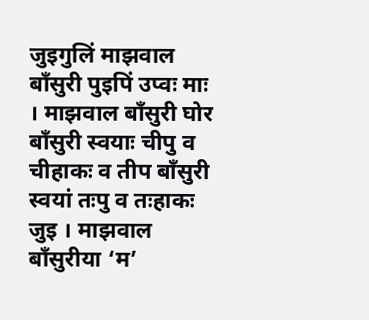जुइगुलिं माझवाल बाँसुरी पुइपिं उप्वः माः । माझवाल बाँसुरी घोर बाँसुरी स्वयाः चीपु व चीहाकः व तीप बाँसुरी स्वयां तःपु व तःहाकः जुइ । माझवाल बाँसुरीया ‘म’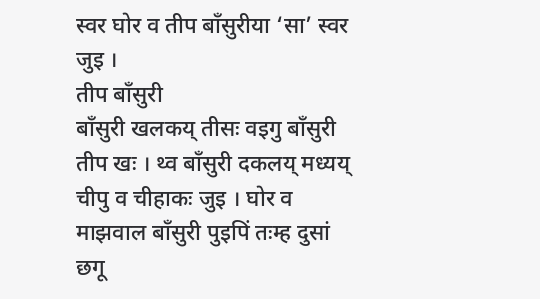स्वर घोर व तीप बाँसुरीया ‘सा’ स्वर जुइ ।
तीप बाँसुरी
बाँसुरी खलकय् तीसः वइगु बाँसुरी तीप खः । थ्व बाँसुरी दकलय् मध्यय् चीपु व चीहाकः जुइ । घोर व माझवाल बाँसुरी पुइपिं तःम्ह दुसां छगू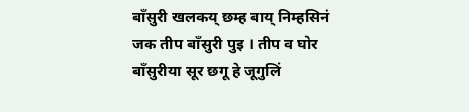बाँसुरी खलकय् छम्ह बाय् निम्हसिनं जक तीप बाँसुरी पुइ । तीप व घोर बाँसुरीया सूर छगू हे जूगुलिं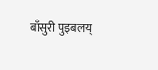बाँसुरी पुइबलय्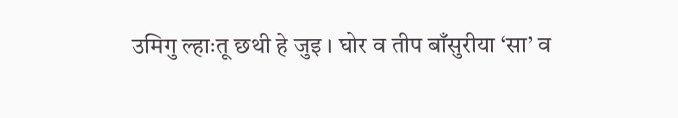उमिगु ल्हाःतू छथी हे जुइ । घोर व तीप बाँसुरीया ‘सा’ व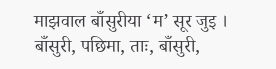माझवाल बाँसुरीया ‘म’ सूर जुइ ।
बाँसुरी, पछिमा, ताः, बाँसुरी,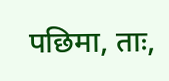पछिमा, ताः,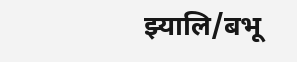झ्यालि/बभू